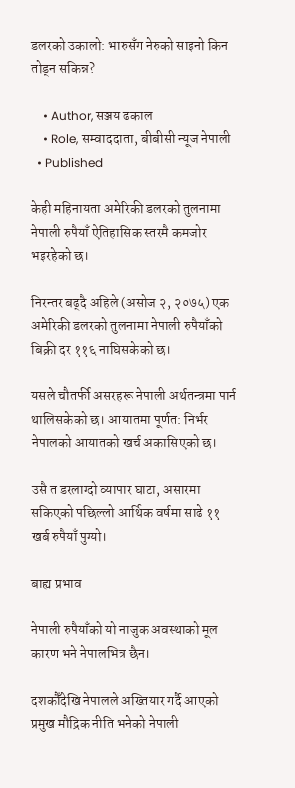डलरको उकालो: भारुसँग नेरुको साइनो किन तोड्न सकिन्न?

    • Author, सञ्जय ढकाल
    • Role, सम्वाददाता, बीबीसी न्यूज नेपाली
  • Published

केही महिनायता अमेरिकी डलरको तुलनामा नेपाली रुपैयाँ ऐतिहासिक स्तरमै कमजोर भइरहेको छ।

निरन्तर बढ्दै अहिले (असोज २, २०७५) एक अमेरिकी डलरको तुलनामा नेपाली रुपैयाँको बिक्री दर ११६ नाघिसकेको छ।

यसले चौतर्फी असरहरू नेपाली अर्थतन्त्रमा पार्न थालिसकेको छ। आयातमा पूर्णत: निर्भर नेपालको आयातको खर्च अकासिएको छ।

उसै त डरलाग्दो व्यापार घाटा, असारमा सकिएको पछिल्लो आर्थिक वर्षमा साढे ११ खर्ब रुपैयाँ पुग्यो।

बाह्य प्रभाव

नेपाली रुपैयाँको यो नाजुक अवस्थाको मूल कारण भने नेपालभित्र छैन।

दशकौँदेखि नेपालले अख्तियार गर्दै आएको प्रमुख मौद्रिक नीति भनेको नेपाली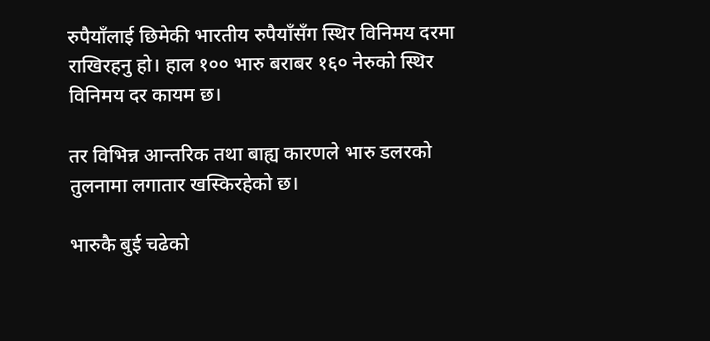रुपैयाँलाई छिमेकी भारतीय रुपैयाँसँग स्थिर विनिमय दरमा राखिरहनु हो। हाल १०० भारु बराबर १६० नेरुको स्थिर विनिमय दर कायम छ।

तर विभिन्न आन्तरिक तथा बाह्य कारणले भारु डलरको तुलनामा लगातार खस्किरहेको छ।

भारुकै बुई चढेको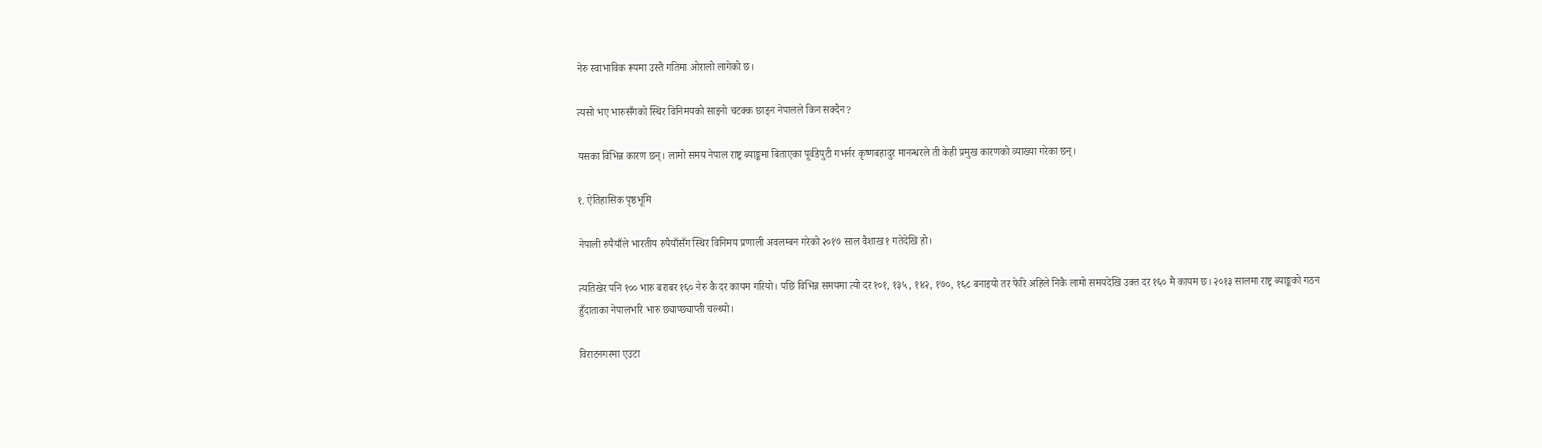नेरु स्वाभाविक रूपमा उस्तै गतिमा ओरालो लागेको छ।

त्यसो भए भारुसँगको स्थिर विनिमयको साइनो चटक्क छाड्न नेपालले किन सक्दैन?

यसका विभिन्न कारण छन्। लामो समय नेपाल राष्ट्र ब्याङ्कमा बिताएका पूर्वडेपुटी गभर्नर कृष्णबहादुर मानन्धरले ती केही प्रमुख कारणको व्याख्या गरेका छन्।

१. ऐतिहासिक पृष्ठभूमि

नेपाली रुपैयाँले भारतीय रुपैयाँसँग स्थिर विनिमय प्रणाली अवलम्बन गरेको २०१७ साल वैशाख १ गतेदेखि हो।

त्यतिखेर पनि १०० भारु बराबर १६० नेरु कै दर कायम गरियो। पछि विभिन्न समयमा त्यो दर १०१, १३५, १४२, १७०, १६८ बनाइयो तर फेरि अहिले निकै लामो समयदेखि उक्त दर १६० मै कायम छ। २०१३ सालमा राष्ट्र ब्याङ्कको गठन हुँदाताका नेपालभरि भारु छ्याप्छ्याप्ती चल्थ्यो।

विराटनगरमा एउटा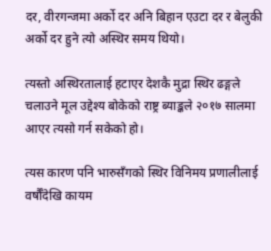दर, वीरगन्जमा अर्को दर अनि बिहान एउटा दर र बेलुकी अर्को दर हुने त्यो अस्थिर समय थियो।

त्यस्तो अस्थिरतालाई हटाएर देशकै मुद्रा स्थिर ढङ्गले चलाउने मूल उद्देश्य बोकेको राष्ट्र ब्याङ्कले २०१७ सालमा आएर त्यसो गर्न सकेको हो।

त्यस कारण पनि भारुसँगको स्थिर विनिमय प्रणालीलाई वर्षौँदेखि कायम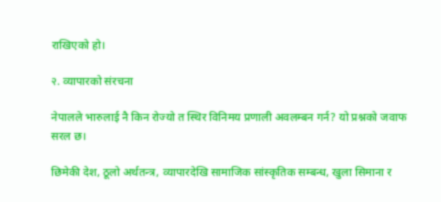राखिएको हो।

२. व्यापारको संरचना

नेपालले भारुलाई नै किन रोज्यो त स्थिर विनिमय प्रणाली अवलम्बन गर्न? यो प्रश्नको जवाफ सरल छ।

छिमेकी देश, ठूलो अर्थतन्त्र, व्यापारदेखि सामाजिक सांस्कृतिक सम्बन्ध, खुला सिमाना र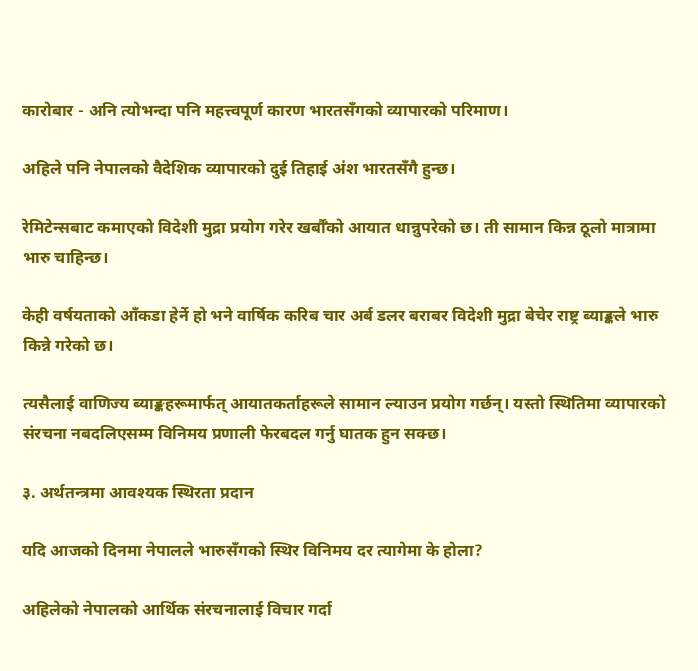कारोबार - अनि त्योभन्दा पनि महत्त्वपूर्ण कारण भारतसँगको व्यापारको परिमाण।

अहिले पनि नेपालको वैदेशिक व्यापारको दुई तिहाई अंश भारतसँगै हुन्छ।

रेमिटेन्सबाट कमाएको विदेशी मुद्रा प्रयोग गरेर खर्बौँको आयात धान्नुपरेको छ। ती सामान किन्न ठूलो मात्रामा भारु चाहिन्छ।

केही वर्षयताको आँकडा हेर्ने हो भने वार्षिक करिब चार अर्ब डलर बराबर विदेशी मुद्रा बेचेर राष्ट्र ब्याङ्कले भारु किन्ने गरेको छ।

त्यसैलाई वाणिज्य ब्याङ्कहरूमार्फत् आयातकर्ताहरूले सामान ल्याउन प्रयोग गर्छन्। यस्तो स्थितिमा व्यापारको संरचना नबदलिएसम्म विनिमय प्रणाली फेरबदल गर्नु घातक हुन सक्छ।

३. अर्थतन्त्रमा आवश्यक स्थिरता प्रदान

यदि आजको दिनमा नेपालले भारुसँगको स्थिर विनिमय दर त्यागेमा के होला?

अहिलेको नेपालको आर्थिक संरचनालाई विचार गर्दा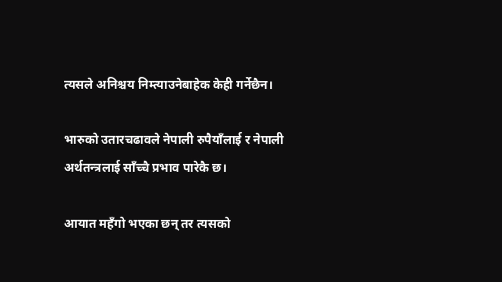त्यसले अनिश्चय निम्त्याउनेबाहेक केही गर्नेछैन।

भारुको उतारचढावले नेपाली रुपैयाँलाई र नेपाली अर्थतन्त्रलाई साँच्चै प्रभाव पारेकै छ।

आयात महँगो भएका छन् तर त्यसको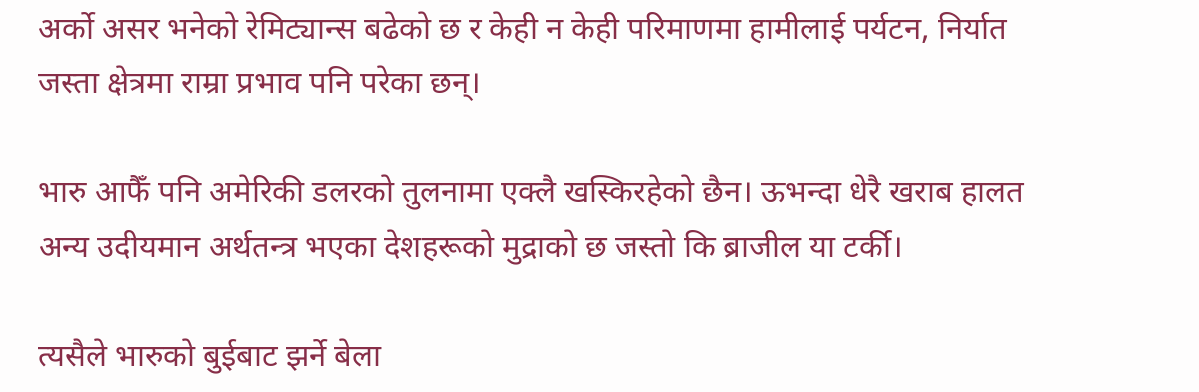अर्को असर भनेको रेमिट्यान्स बढेको छ र केही न केही परिमाणमा हामीलाई पर्यटन, निर्यात जस्ता क्षेत्रमा राम्रा प्रभाव पनि परेका छन्।

भारु आफैँ पनि अमेरिकी डलरको तुलनामा एक्लै खस्किरहेको छैन। ऊभन्दा धेरै खराब हालत अन्य उदीयमान अर्थतन्त्र भएका देशहरूको मुद्राको छ जस्तो कि ब्राजील या टर्की।

त्यसैले भारुको बुईबाट झर्ने बेला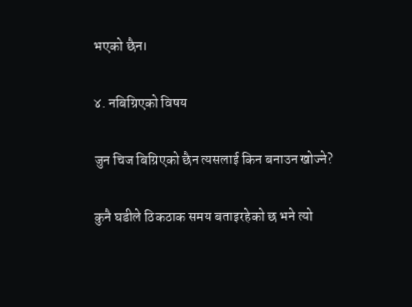भएको छैन।

४. नबिग्रिएको विषय

जुन चिज बिग्रिएको छैन त्यसलाई किन बनाउन खोज्ने?

कुनै घडीले ठिकठाक समय बताइरहेको छ भने त्यो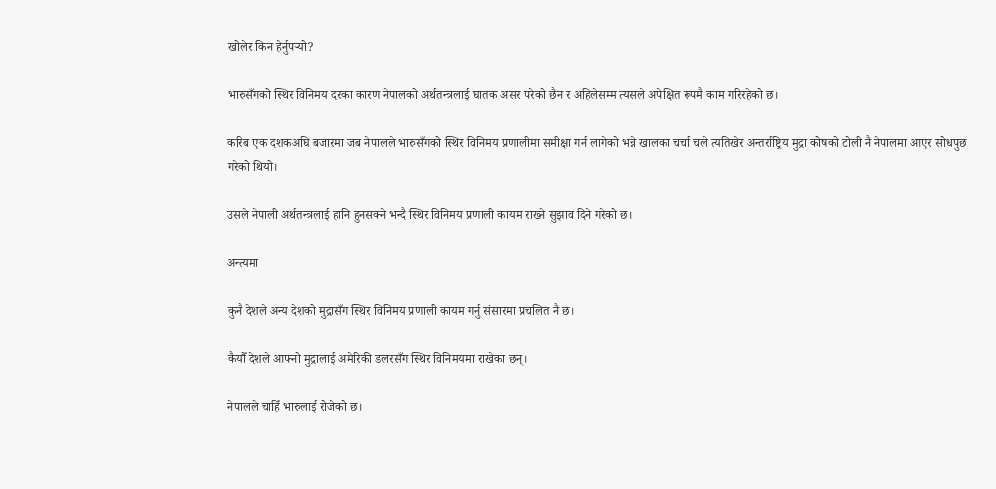खोलेर किन हेर्नुपर्‍यो?

भारुसँगको स्थिर विनिमय दरका कारण नेपालको अर्थतन्त्रलाई घातक असर परेको छैन र अहिलेसम्म त्यसले अपेक्षित रूपमै काम गरिरहेको छ।

करिब एक दशकअघि बजारमा जब नेपालले भारुसँगको स्थिर विनिमय प्रणालीमा समीक्षा गर्न लागेको भन्ने खालका चर्चा चले त्यतिखेर अन्तर्राष्ट्रिय मुद्रा कोषको टोली नै नेपालमा आएर सोधपुछ गरेको थियो।

उसले नेपाली अर्थतन्त्रलाई हानि हुनसक्ने भन्दै स्थिर विनिमय प्रणाली कायम राख्ने सुझाव दिने गरेको छ।

अन्त्यमा

कुनै देशले अन्य देशको मुद्रासँग स्थिर विनिमय प्रणाली कायम गर्नु संसारमा प्रचलित नै छ।

कैयौँ देशले आफ्नो मुद्रालाई अमेरिकी डलरसँग स्थिर विनिमयमा राखेका छन्।

नेपालले चाहिँ भारुलाई रोजेको छ।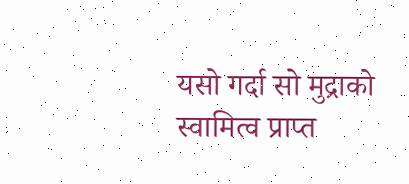यसो गर्दा सो मुद्राको स्वामित्व प्राप्त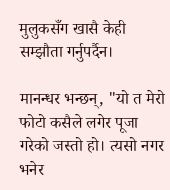मुलुकसँग खासै केही सम्झौता गर्नुपर्दैन।

मानन्धर भन्छन्, "यो त मेरो फोटो कसैले लगेर पूजा गरेको जस्तो हो। त्यसो नगर भनेर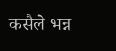कसैले भन्न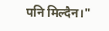पनि मिल्दैन।"